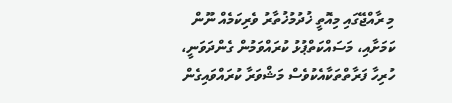މި ރާއްޖޭގައި މިއޮތީ ޚުދުމުޚުތާރު ވެރިކަމެއް ނޫން ކަމަށާއި، މަސައްކަތްޕުޅު ކުރައްވަމުން ގެންދަވަނީ، ހުރިހާ ފަރާތްތަކާއެކުވެސް މަޝްވަރާ ކުރައްވައިގެން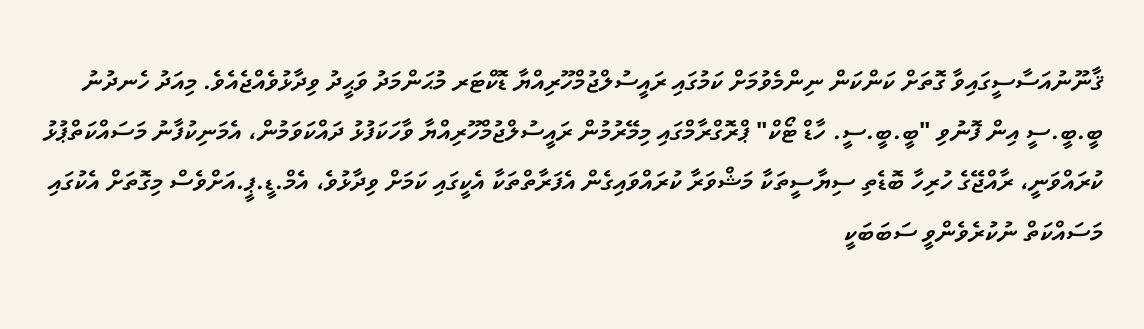ޤާނޫނުއަސާސީގައިވާ ގޮތަށް ކަންކަން ނިންމެވުމަށް ކަމުގައި ރައީސުލްޖުމްހޫރިއްޔާ ޑޮކްޓަރ މުޙަންމަދު ވަޙީދު ވިދާޅުވެއްޖެއެވެ. މިއަދު ހެނދުނު ބީ.ބީ.ސީ އިން ފޮނުވި "ބީ.ބީ.ސީ. ހާޑް ޓޯކް" ޕްރޮގްރާމްގައި މިމޭރުމުން ރައީސުލްޖުމްހޫރިއްޔާ ވާހަކަފުޅު ދައްކަވަމުން، އެމަނިކުފާނު މަސައްކަތްޕުޅު ކުރައްވަނީ، ރާއްޖޭގެ ހުރިހާ ބޮޑެތި ސިޔާސީތަކާ މަޝްވަރާ ކުރައްވައިގެން އެފަރާތްތަކާ އެކީގައި ކަމަށް ވިދާޅުވެ، އެމް.ޑީ.ޕީ.އަށްވެސް މިގޮތަށް އެކުގައި މަސައްކަތް ނުކުރެވެންވީ ސަބަބަކީ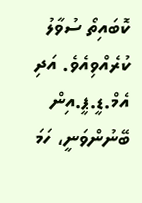ކޮބައިތޯ ސުވާލު ކުރެއްވިއެވެ. އަދި އެމް.ޑީ.ޕީ.އިން ބޭނުންވަނީ، ހަމަ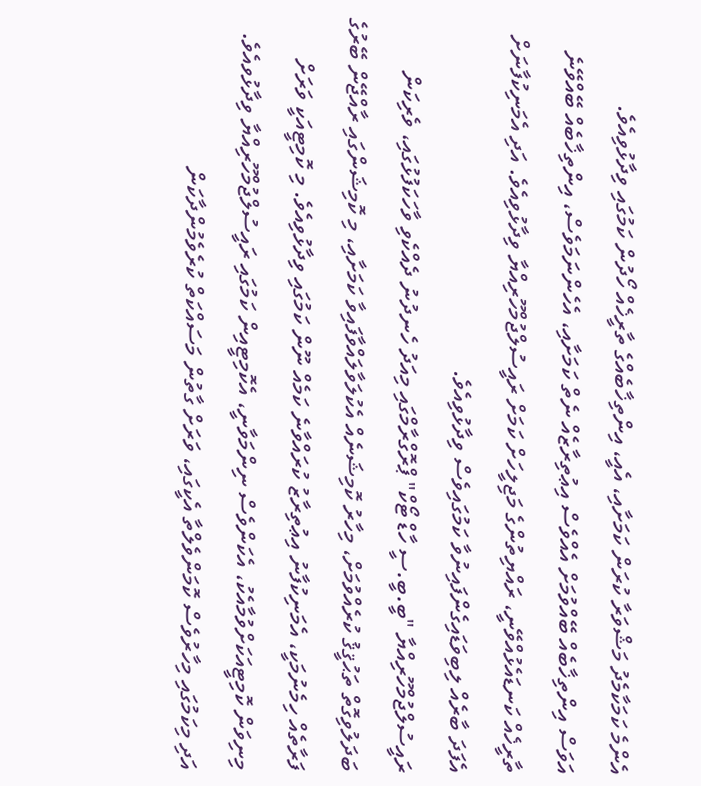އެންމެ ކަމަކާމެދު މަޝްވަރާ ކުރަން ކަމަށާއި، އެއީ، އިންތިޚާބެއްގެ ތާރީޚެއް ހޯދުން ކަމުގައި ވިދާޅުވިއެވެ.
އަވަސް އިންތިޚާބެއް ބޭއްވުމަށް އެއްވެސް އިޢުތިރާޒެއް ނެތް ކަމަށާއި، އެހެންނަމަވެސް، އިންތިޚާބެއް ބޭއްވޭނެ ތާރީޚެއް ކަނޑައެޅުއްވޭނީ، ރައްޔިތުންގެ މަޖިލީހަށް ކަމަށް ރައީސުލްޖުމްހޫރިއްޔާ ވިދާޅުވިއެވެ. އަދި އެމަނިކުފާނަށް އެފަދަ ބާރެއް ލިބިވަޑައިގެންފައިނުވާ ކަމުގައިވެސް ވިދާޅުވިއެވެ.
ރައީސުލްޖުމްހޫރިއްޔާ "ބީ.ބީ.ސީ ހާޑް ޓޯކް" ޕްރޮގްރާމްގައި މިއަދު ހެނދުނު ދެއްކެވި ވާހަކަފުޅުގައި، ވެރިކަން ބަދަލުވިގޮތް ތަޙުޤީޤު ކުރެއްވުމަށް، މިހާރު ކޮމިޝަނެއް އެކުލަވާލައްވާފައިވާ ކަމަށާއި، މި ކޮމިޝަންގައި ރާއްޖޭން ބޭރުގެ ފަރާތެއް ހިމެނުމަކީ، އެމަނިކުފާނު އިޢުތިރާޒު ކުރައްވާނެ ކަމެއް ނޫން ކަމުގައި ވިދާޅުވިއެވެ. މި ކޮމިޓީއަކީ ވަރަށް މިނިވަން ކޮމިޓީއަކަށްވުމާއެކު، އެކަންވެސް ނިންމަވާނީ، އެކޮމިޓީއިން ކަމުގައި ރައީސުލްޖުމްހޫރިއްޔާ ވިދާޅުވއެވެ. އަދި މިކަމުގައި މިހާރުވެސް ކޮމަންވެލްތާ އެކީގައި، ވަރަށް ގާތުން މަސައްކަތް ކުރެވެމުންދާކަން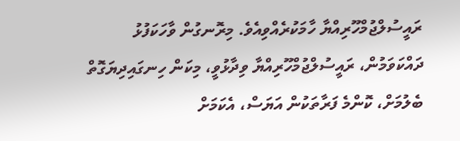ރައީސުލްޖުމްހޫރިއްޔާ ހާމަކުރެއްވިއެވެ. މިރޮނގުން ވާހަކަފުޅު ދައްކަވަމުން، ރައީސުލްޖުމްހޫރިއްޔާ ވިދާޅުވީ، މިކަން ހިނގައިދިޔަގޮތް ބެލުމަށް، ކޮންމެ ފަރާތަކުން އަޔަސް، އެކަމަށް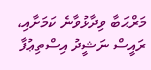މަރްޙަބާ ވިދާޅުވާނެ ކަމަށާއި، ރައީސް ނަޝީދު އިސްތިޢުފާ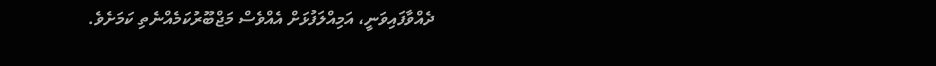ދެއްވާފައިވަނީ، އަމިއްލަފުޅަށް އެއްވެސް މަޖްބޫރުކަމެއްނެތި ކަމަށެވެ.